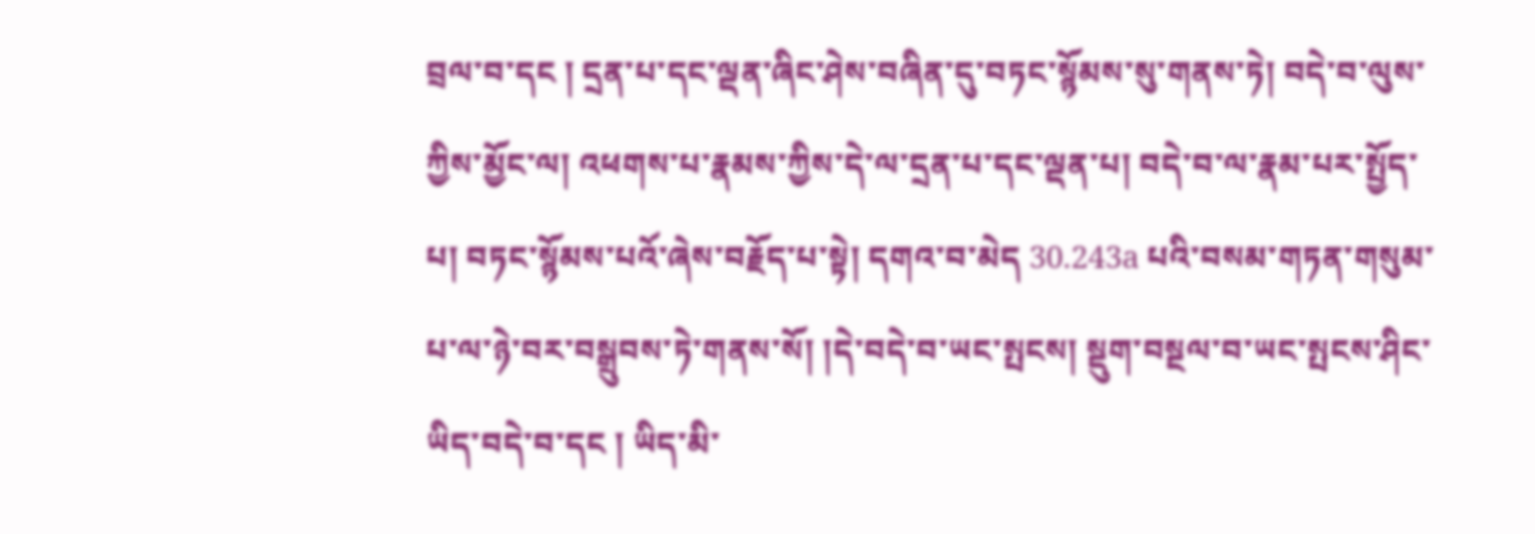བྲལ་བ་དང ། དྲན་པ་དང་ལྡན་ཞིང་ཤེས་བཞིན་དུ་བཏང་སྙོམས་སུ་གནས་ཏེ། བདེ་བ་ལུས་ཀྱིས་མྱོང་ལ། འཕགས་པ་རྣམས་ཀྱིས་དེ་ལ་དྲན་པ་དང་ལྡན་པ། བདེ་བ་ལ་རྣམ་པར་སྤྱོད་པ། བཏང་སྙོམས་པའོ་ཞེས་བརྗོད་པ་སྟེ། དགའ་བ་མེད 30.243a པའི་བསམ་གཏན་གསུམ་པ་ལ་ཉེ་བར་བསྒྲུབས་ཏེ་གནས་སོ། །དེ་བདེ་བ་ཡང་སྤངས། སྡུག་བསྔལ་བ་ཡང་སྤངས་ཤིང་ཡིད་བདེ་བ་དང ། ཡིད་མི་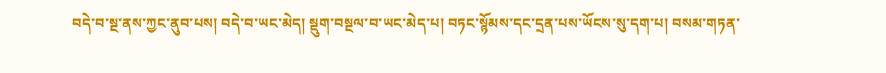བདེ་བ་སྔ་ནས་ཀྱང་ནུབ་པས། བདེ་བ་ཡང་མེད། སྡུག་བསྔལ་བ་ཡང་མེད་པ། བཏང་སྙོམས་དང་དྲན་པས་ཡོངས་སུ་དག་པ། བསམ་གཏན་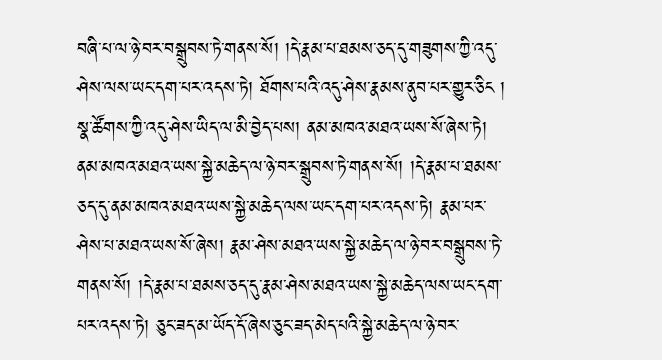བཞི་པ་ལ་ཉེ་བར་བསྒྲུབས་ཏེ་གནས་སོ། །དེ་རྣམ་པ་ཐམས་ཅད་དུ་གཟུགས་ཀྱི་འདུ་ཤེས་ལས་ཡང་དག་པར་འདས་ཏེ། ཐོགས་པའི་འདུ་ཤེས་རྣམས་ནུབ་པར་གྱུར་ཅིང ། སྣ་ཚོགས་ཀྱི་འདུ་ཤེས་ཡིད་ལ་མི་བྱེད་པས། ནམ་མཁའ་མཐའ་ཡས་སོ་ཞེས་ཏེ། ནམ་མཁའ་མཐའ་ཡས་སྐྱེ་མཆེད་ལ་ཉེ་བར་སྒྲུབས་ཏེ་གནས་སོ། །དེ་རྣམ་པ་ཐམས་ཅད་དུ་ནམ་མཁའ་མཐའ་ཡས་སྐྱེ་མཆེད་ལས་ཡང་དག་པར་འདས་ཏེ། རྣམ་པར་ཤེས་པ་མཐའ་ཡས་སོ་ཞེས། རྣམ་ཤེས་མཐའ་ཡས་སྐྱེ་མཆེད་ལ་ཉེ་བར་བསྒྲུབས་ཏེ་གནས་སོ། །དེ་རྣམ་པ་ཐམས་ཅད་དུ་རྣམ་ཤེས་མཐའ་ཡས་སྐྱེ་མཆེད་ལས་ཡང་དག་པར་འདས་ཏེ། ཅུང་ཟད་མ་ཡོད་དོ་ཞེས་ཅུང་ཟད་མེད་པའི་སྐྱེ་མཆེད་ལ་ཉེ་བར་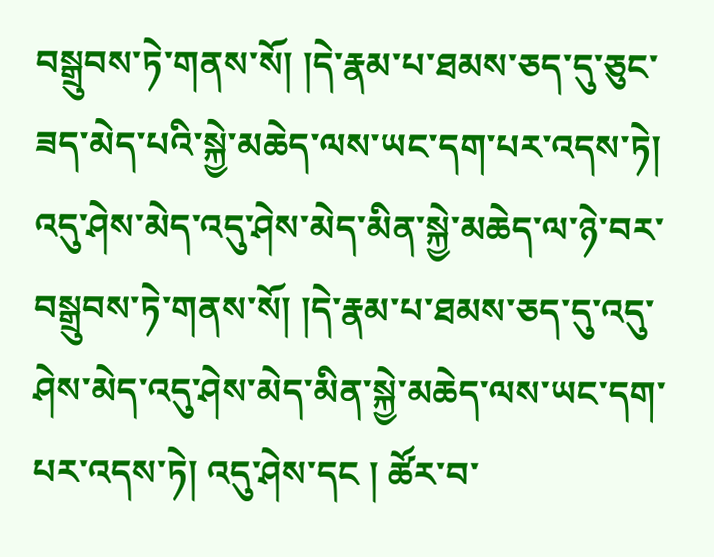བསྒྲུབས་ཏེ་གནས་སོ། །དེ་རྣམ་པ་ཐམས་ཅད་དུ་ཅུང་ཟད་མེད་པའི་སྐྱེ་མཆེད་ལས་ཡང་དག་པར་འདས་ཏེ། འདུ་ཤེས་མེད་འདུ་ཤེས་མེད་མིན་སྐྱེ་མཆེད་ལ་ཉེ་བར་བསྒྲུབས་ཏེ་གནས་སོ། །དེ་རྣམ་པ་ཐམས་ཅད་དུ་འདུ་ཤེས་མེད་འདུ་ཤེས་མེད་མིན་སྐྱེ་མཆེད་ལས་ཡང་དག་པར་འདས་ཏེ། འདུ་ཤེས་དང ། ཚོར་བ་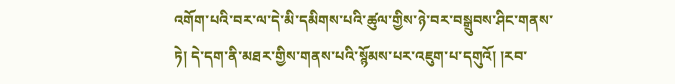འགོག་པའི་བར་ལ་དེ་མི་དམིགས་པའི་ཚུལ་གྱིས་ཉེ་བར་བསྒྲུབས་ཤིང་གནས་ཏེ། དེ་དག་ནི་མཐར་གྱིས་གནས་པའི་སྙོམས་པར་འཇུག་པ་དགུའོ། །རབ་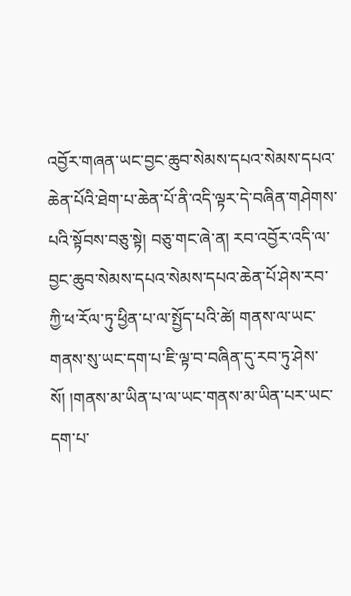འབྱོར་གཞན་ཡང་བྱང་ཆུབ་སེམས་དཔའ་སེམས་དཔའ་ཆེན་པོའི་ཐེག་པ་ཆེན་པོ་ནི་འདི་ལྟར་དེ་བཞིན་གཤེགས་པའི་སྟོབས་བཅུ་སྟེ། བཅུ་གང་ཞེ་ན། རབ་འབྱོར་འདི་ལ་བྱང་ཆུབ་སེམས་དཔའ་སེམས་དཔའ་ཆེན་པོ་ཤེས་རབ་ཀྱི་ཕ་རོལ་ཏུ་ཕྱིན་པ་ལ་སྤྱོད་པའི་ཚེ། གནས་ལ་ཡང་གནས་སུ་ཡང་དག་པ་ཇི་ལྟ་བ་བཞིན་དུ་རབ་ཏུ་ཤེས་སོ། །གནས་མ་ཡིན་པ་ལ་ཡང་གནས་མ་ཡིན་པར་ཡང་དག་པ་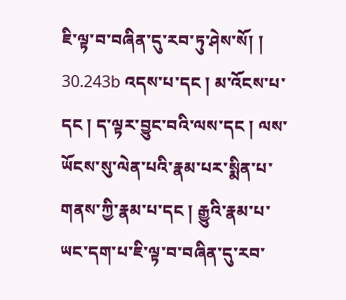ཇི་ལྟ་བ་བཞིན་དུ་རབ་ཏུ་ཤེས་སོ། ། 30.243b འདས་པ་དང ། མ་འོངས་པ་དང ། ད་ལྟར་བྱུང་བའི་ལས་དང ། ལས་ཡོངས་སུ་ལེན་པའི་རྣམ་པར་སྨིན་པ་གནས་ཀྱི་རྣམ་པ་དང ། རྒྱུའི་རྣམ་པ་ཡང་དག་པ་ཇི་ལྟ་བ་བཞིན་དུ་རབ་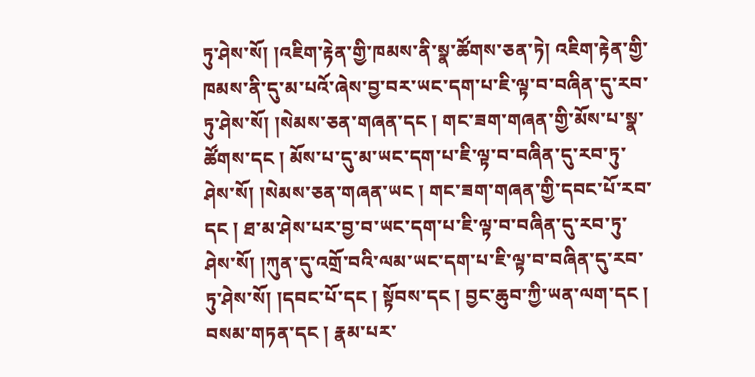ཏུ་ཤེས་སོ། །འཇིག་རྟེན་གྱི་ཁམས་ནི་སྣ་ཚོགས་ཅན་ཏེ། འཇིག་རྟེན་གྱི་ཁམས་ནི་དུ་མ་པའོ་ཞེས་བྱ་བར་ཡང་དག་པ་ཇི་ལྟ་བ་བཞིན་དུ་རབ་ཏུ་ཤེས་སོ། །སེམས་ཅན་གཞན་དང ། གང་ཟག་གཞན་གྱི་མོས་པ་སྣ་ཚོགས་དང ། མོས་པ་དུ་མ་ཡང་དག་པ་ཇི་ལྟ་བ་བཞིན་དུ་རབ་ཏུ་ཤེས་སོ། །སེམས་ཅན་གཞན་ཡང ། གང་ཟག་གཞན་གྱི་དབང་པོ་རབ་དང ། ཐ་མ་ཤེས་པར་བྱ་བ་ཡང་དག་པ་ཇི་ལྟ་བ་བཞིན་དུ་རབ་ཏུ་ཤེས་སོ། །ཀུན་དུ་འགྲོ་བའི་ལམ་ཡང་དག་པ་ཇི་ལྟ་བ་བཞིན་དུ་རབ་ཏུ་ཤེས་སོ། །དབང་པོ་དང ། སྟོབས་དང ། བྱང་ཆུབ་ཀྱི་ཡན་ལག་དང ། བསམ་གཏན་དང ། རྣམ་པར་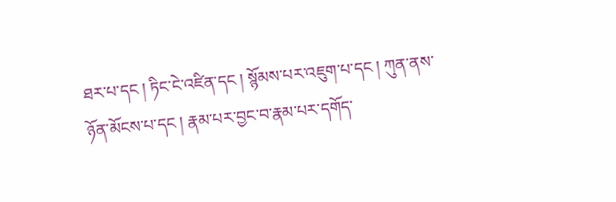ཐར་པ་དང ། ཏིང་ངེ་འཛིན་དང ། སྙོམས་པར་འཇུག་པ་དང ། ཀུན་ནས་ཉོན་མོངས་པ་དང ། རྣམ་པར་བྱང་བ་རྣམ་པར་དགོད་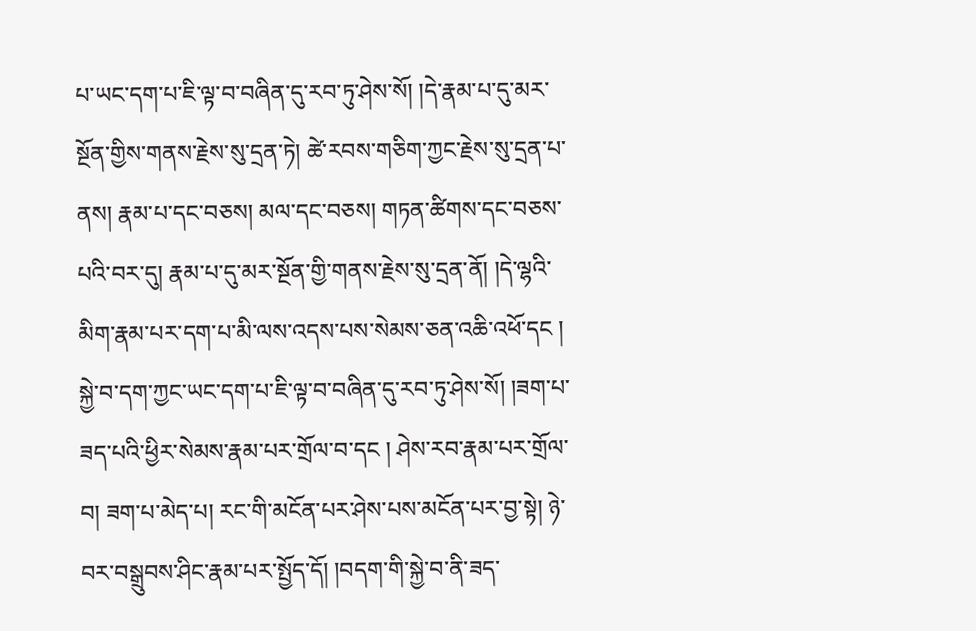པ་ཡང་དག་པ་ཇི་ལྟ་བ་བཞིན་དུ་རབ་ཏུ་ཤེས་སོ། །དེ་རྣམ་པ་དུ་མར་སྔོན་གྱིས་གནས་རྗེས་སུ་དྲན་ཏེ། ཚེ་རབས་གཅིག་ཀྱང་རྗེས་སུ་དྲན་པ་ནས། རྣམ་པ་དང་བཅས། མལ་དང་བཅས། གཏན་ཚིགས་དང་བཅས་པའི་བར་དུ། རྣམ་པ་དུ་མར་སྔོན་གྱི་གནས་རྗེས་སུ་དྲན་ནོ། །དེ་ལྷའི་མིག་རྣམ་པར་དག་པ་མི་ལས་འདས་པས་སེམས་ཅན་འཆི་འཕོ་དང ། སྐྱེ་བ་དག་ཀྱང་ཡང་དག་པ་ཇི་ལྟ་བ་བཞིན་དུ་རབ་ཏུ་ཤེས་སོ། །ཟག་པ་ཟད་པའི་ཕྱིར་སེམས་རྣམ་པར་གྲོལ་བ་དང ། ཤེས་རབ་རྣམ་པར་གྲོལ་བ། ཟག་པ་མེད་པ། རང་གི་མངོན་པར་ཤེས་པས་མངོན་པར་བྱ་སྟེ། ཉེ་བར་བསྒྲུབས་ཤིང་རྣམ་པར་སྤྱོད་དོ། །བདག་གི་སྐྱེ་བ་ནི་ཟད་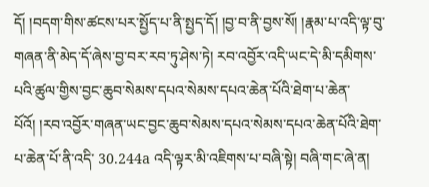དོ། །བདག་གིས་ཚངས་པར་སྤྱོད་པ་ནི་སྤྱད་དོ། །བྱ་བ་ནི་བྱས་སོ། །རྣམ་པ་འདི་ལྟ་བུ་གཞན་ནི་མེད་དོ་ཞེས་བྱ་བར་རབ་ཏུ་ཤེས་ཏེ། རབ་འབྱོར་འདི་ཡང་དེ་མི་དམིགས་པའི་ཚུལ་གྱིས་བྱང་ཆུབ་སེམས་དཔའ་སེམས་དཔའ་ཆེན་པོའི་ཐེག་པ་ཆེན་པོའོ། །རབ་འབྱོར་གཞན་ཡང་བྱང་ཆུབ་སེམས་དཔའ་སེམས་དཔའ་ཆེན་པོའི་ཐེག་པ་ཆེན་པོ་ནི་འདི་ 30.244a འདི་ལྟར་མི་འཇིགས་པ་བཞི་སྟེ། བཞི་གང་ཞེ་ན།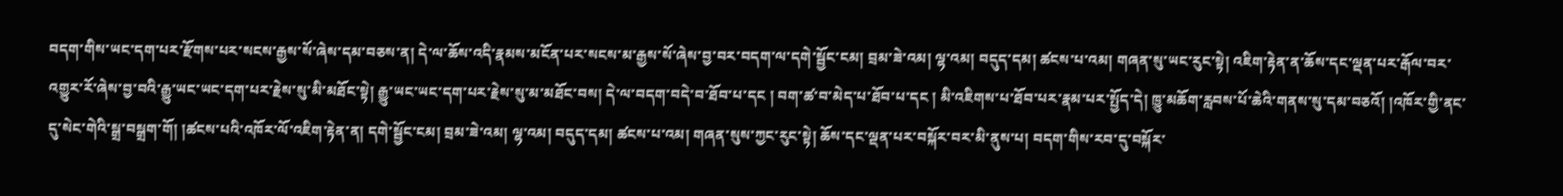བདག་གིས་ཡང་དག་པར་རྫོགས་པར་སངས་རྒྱས་སོ་ཞེས་དམ་བཅས་ན། དེ་ལ་ཆོས་འདི་རྣམས་མངོན་པར་སངས་མ་རྒྱས་སོ་ཞེས་བྱ་བར་བདག་ལ་དགེ་སྦྱོང་ངམ། བྲམ་ཟེ་འམ། ལྷ་འམ། བདུད་དམ། ཚངས་པ་འམ། གཞན་སུ་ཡང་རུང་སྟེ། འཇིག་རྟེན་ན་ཆོས་དང་ལྡན་པར་རྒོལ་བར་འགྱུར་རོ་ཞེས་བྱ་བའི་རྒྱུ་ཡང་ཡང་དག་པར་རྗེས་སུ་མི་མཐོང་སྟེ། རྒྱུ་ཡང་ཡང་དག་པར་རྗེས་སུ་མ་མཐོང་བས། དེ་ལ་བདག་བདེ་བ་ཐོབ་པ་དང ། བག་ཚ་བ་མེད་པ་ཐོབ་པ་དང ། མི་འཇིགས་པ་ཐོབ་པར་རྣམ་པར་སྤྱོད་དེ། ཁྱུ་མཆོག་རླབས་པོ་ཆེའི་གནས་སུ་དམ་བཅའོ། །འཁོར་གྱི་ནང་དུ་སེང་གེའི་སྒྲ་བསྒྲག་གོ། །ཚངས་པའི་འཁོར་ལོ་འཇིག་རྟེན་ན། དགེ་སྦྱོང་ངམ། བྲམ་ཟེ་འམ། ལྷ་འམ། བདུད་དམ། ཚངས་པ་འམ། གཞན་སུས་ཀྱང་རུང་སྟེ། ཆོས་དང་ལྡན་པར་བསྐོར་བར་མི་ནུས་པ། བདག་གིས་རབ་དུ་བསྐོར་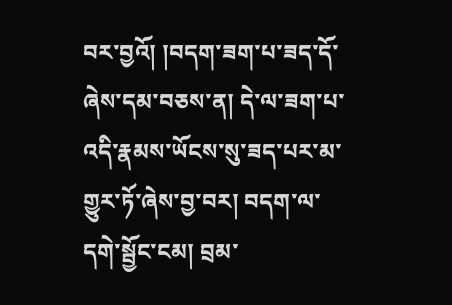བར་བྱའོ། །བདག་ཟག་པ་ཟད་དོ་ཞེས་དམ་བཅས་ན། དེ་ལ་ཟག་པ་འདི་རྣམས་ཡོངས་སུ་ཟད་པར་མ་གྱུར་ཏོ་ཞེས་བྱ་བར། བདག་ལ་དགེ་སྦྱོང་ངམ། བྲམ་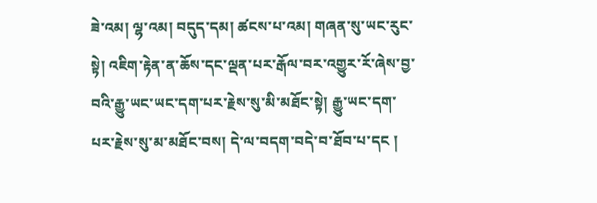ཟེ་འམ། ལྷ་འམ། བདུད་དམ། ཚངས་པ་འམ། གཞན་སུ་ཡང་རུང་སྟེ། འཇིག་རྟེན་ན་ཆོས་དང་ལྡན་པར་རྒོལ་བར་འགྱུར་རོ་ཞེས་བྱ་བའི་རྒྱུ་ཡང་ཡང་དག་པར་རྗེས་སུ་མི་མཐོང་སྟེ། རྒྱུ་ཡང་དག་པར་རྗེས་སུ་མ་མཐོང་བས། དེ་ལ་བདག་བདེ་བ་ཐོབ་པ་དང །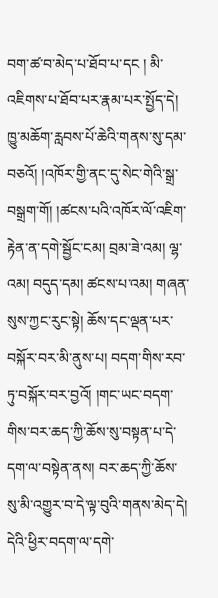བག་ཚ་བ་མེད་པ་ཐོབ་པ་དང ། མི་འཇིགས་པ་ཐོབ་པར་རྣམ་པར་སྤྱོད་དེ། ཁྱུ་མཆོག་རླབས་པོ་ཆེའི་གནས་སུ་དམ་བཅའོ། །འཁོར་གྱི་ནང་དུ་སེང་གེའི་སྒྲ་བསྒྲག་གོ། །ཚངས་པའི་འཁོར་ལོ་འཇིག་རྟེན་ན་དགེ་སྦྱོང་ངམ། བྲམ་ཟེ་འམ། ལྷ་འམ། བདུད་དམ། ཚངས་པ་འམ། གཞན་སུས་ཀྱང་རུང་སྟེ། ཆོས་དང་ལྡན་པར་བསྐོར་བར་མི་ནུས་པ། བདག་གིས་རབ་ཏུ་བསྐོར་བར་བྱའོ། །གང་ཡང་བདག་གིས་བར་ཆད་ཀྱི་ཆོས་སུ་བསྟན་པ་དེ་དག་ལ་བསྟེན་ནས། བར་ཆད་ཀྱི་ཆོས་སུ་མི་འགྱུར་བ་དེ་ལྟ་བུའི་གནས་མེད་དེ། དེའི་ཕྱིར་བདག་ལ་དགེ་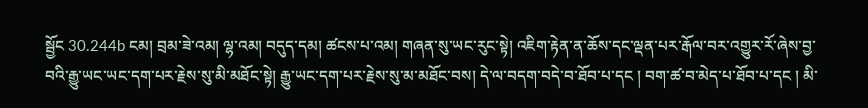སྦྱོང 30.244b ངམ། བྲམ་ཟེ་འམ། ལྷ་འམ། བདུད་དམ། ཚངས་པ་འམ། གཞན་སུ་ཡང་རུང་སྟེ། འཇིག་རྟེན་ན་ཆོས་དང་ལྡན་པར་རྒོལ་བར་འགྱུར་རོ་ཞེས་བྱ་བའི་རྒྱུ་ཡང་ཡང་དག་པར་རྗེས་སུ་མི་མཐོང་སྟེ། རྒྱུ་ཡང་དག་པར་རྗེས་སུ་མ་མཐོང་བས། དེ་ལ་བདག་བདེ་བ་ཐོབ་པ་དང ། བག་ཚ་བ་མེད་པ་ཐོབ་པ་དང ། མི་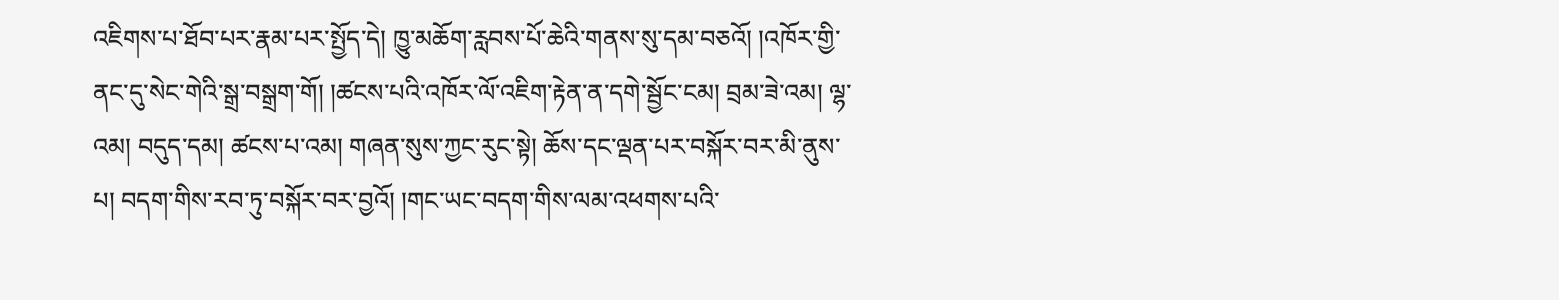འཇིགས་པ་ཐོབ་པར་རྣམ་པར་སྤྱོད་དེ། ཁྱུ་མཆོག་རླབས་པོ་ཆེའི་གནས་སུ་དམ་བཅའོ། །འཁོར་གྱི་ནང་དུ་སེང་གེའི་སྒྲ་བསྒྲག་གོ། །ཚངས་པའི་འཁོར་ལོ་འཇིག་རྟེན་ན་དགེ་སྦྱོང་ངམ། བྲམ་ཟེ་འམ། ལྷ་འམ། བདུད་དམ། ཚངས་པ་འམ། གཞན་སུས་ཀྱང་རུང་སྟེ། ཆོས་དང་ལྡན་པར་བསྐོར་བར་མི་ནུས་པ། བདག་གིས་རབ་ཏུ་བསྐོར་བར་བྱའོ། །གང་ཡང་བདག་གིས་ལམ་འཕགས་པའི་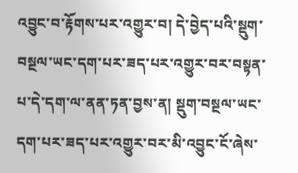འབྱུང་བ་རྟོགས་པར་འགྱུར་བ། དེ་བྱེད་པའི་སྡུག་བསྔལ་ཡང་དག་པར་ཟད་པར་འགྱུར་བར་བསྟན་པ་དེ་དག་ལ་ནན་ཏན་བྱས་ན། སྡུག་བསྔལ་ཡང་དག་པར་ཟད་པར་འགྱུར་བར་མི་འབྱུང་ངོ་ཞེས་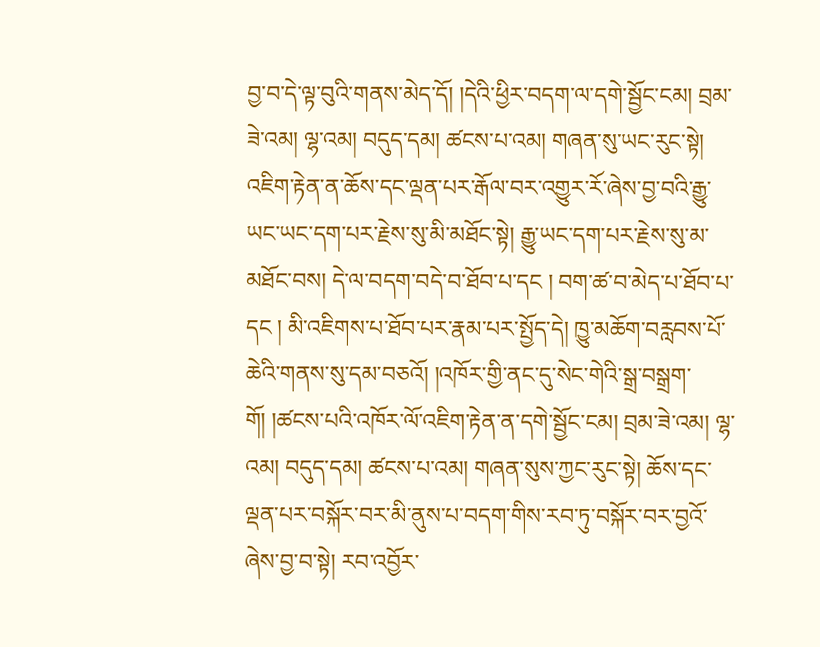བྱ་བ་དེ་ལྟ་བུའི་གནས་མེད་དོ། །དེའི་ཕྱིར་བདག་ལ་དགེ་སྦྱོང་ངམ། བྲམ་ཟེ་འམ། ལྷ་འམ། བདུད་དམ། ཚངས་པ་འམ། གཞན་སུ་ཡང་རུང་སྟེ། འཇིག་རྟེན་ན་ཆོས་དང་ལྡན་པར་རྒོལ་བར་འགྱུར་རོ་ཞེས་བྱ་བའི་རྒྱུ་ཡང་ཡང་དག་པར་རྗེས་སུ་མི་མཐོང་སྟེ། རྒྱུ་ཡང་དག་པར་རྗེས་སུ་མ་མཐོང་བས། དེ་ལ་བདག་བདེ་བ་ཐོབ་པ་དང ། བག་ཚ་བ་མེད་པ་ཐོབ་པ་དང ། མི་འཇིགས་པ་ཐོབ་པར་རྣམ་པར་སྤྱོད་དེ། ཁྱུ་མཆོག་བརླབས་པོ་ཆེའི་གནས་སུ་དམ་བཅའོ། །འཁོར་གྱི་ནང་དུ་སེང་གེའི་སྒྲ་བསྒྲག་གོ། །ཚངས་པའི་འཁོར་ལོ་འཇིག་རྟེན་ན་དགེ་སྦྱོང་ངམ། བྲམ་ཟེ་འམ། ལྷ་འམ། བདུད་དམ། ཚངས་པ་འམ། གཞན་སུས་ཀྱང་རུང་སྟེ། ཆོས་དང་ལྡན་པར་བསྐོར་བར་མི་ནུས་པ་བདག་གིས་རབ་ཏུ་བསྐོར་བར་བྱའོ་ཞེས་བྱ་བ་སྟེ། རབ་འབྱོར་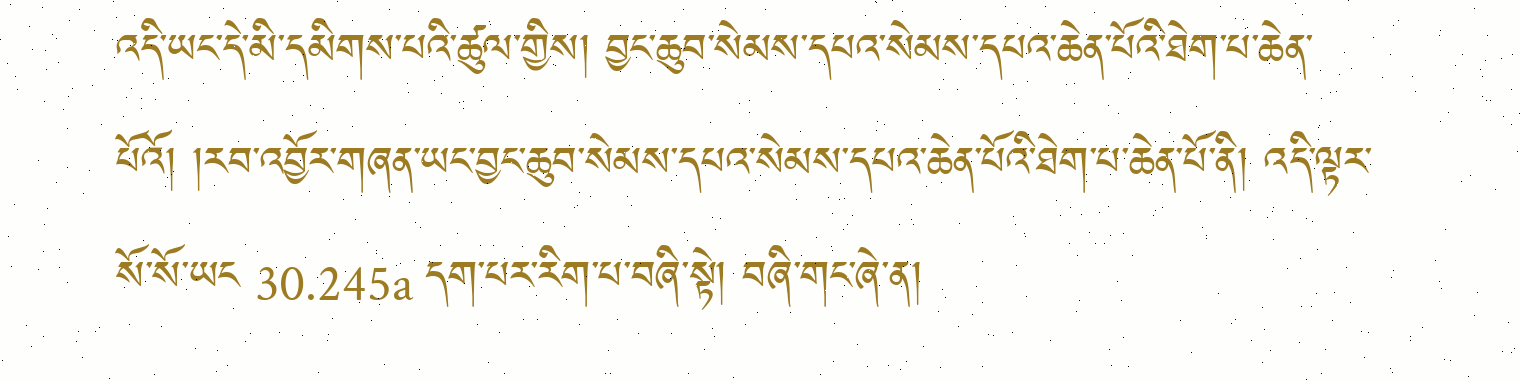འདི་ཡང་དེ་མི་དམིགས་པའི་ཚུལ་གྱིས། བྱང་ཆུབ་སེམས་དཔའ་སེམས་དཔའ་ཆེན་པོའི་ཐེག་པ་ཆེན་པོའོ། །རབ་འབྱོར་གཞན་ཡང་བྱང་ཆུབ་སེམས་དཔའ་སེམས་དཔའ་ཆེན་པོའི་ཐེག་པ་ཆེན་པོ་ནི། འདི་ལྟར་སོ་སོ་ཡང 30.245a དག་པར་རིག་པ་བཞི་སྟེ། བཞི་གང་ཞེ་ན།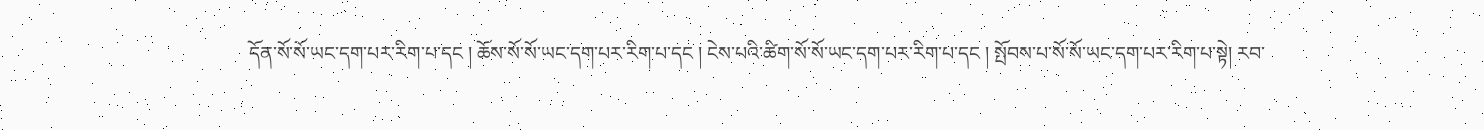དོན་སོ་སོ་ཡང་དག་པར་རིག་པ་དང ། ཆོས་སོ་སོ་ཡང་དག་པར་རིག་པ་དང ། ངེས་པའི་ཚིག་སོ་སོ་ཡང་དག་པར་རིག་པ་དང ། སྤོབས་པ་སོ་སོ་ཡང་དག་པར་རིག་པ་སྟེ། རབ་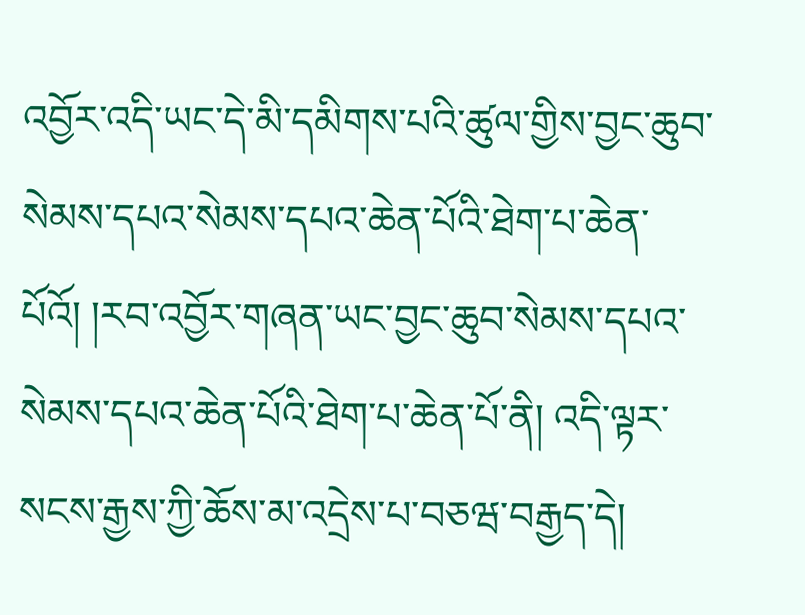འབྱོར་འདི་ཡང་དེ་མི་དམིགས་པའི་ཚུལ་གྱིས་བྱང་ཆུབ་སེམས་དཔའ་སེམས་དཔའ་ཆེན་པོའི་ཐེག་པ་ཆེན་པོའོ། །རབ་འབྱོར་གཞན་ཡང་བྱང་ཆུབ་སེམས་དཔའ་སེམས་དཔའ་ཆེན་པོའི་ཐེག་པ་ཆེན་པོ་ནི། འདི་ལྟར་སངས་རྒྱས་ཀྱི་ཆོས་མ་འདྲེས་པ་བཅཝ་བརྒྱད་དེ།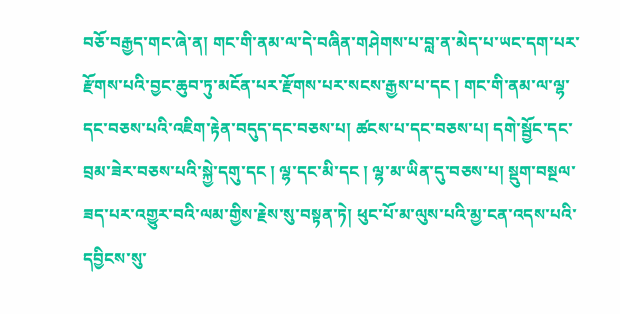བཅོ་བརྒྱད་གང་ཞེ་ན། གང་གི་ནམ་ལ་དེ་བཞིན་གཤེགས་པ་བླ་ན་མེད་པ་ཡང་དག་པར་རྫོགས་པའི་བྱང་ཆུབ་ཏུ་མངོན་པར་རྫོགས་པར་སངས་རྒྱས་པ་དང ། གང་གི་ནམ་ལ་ལྷ་དང་བཅས་པའི་འཇིག་རྟེན་བདུད་དང་བཅས་པ། ཚངས་པ་དང་བཅས་པ། དགེ་སྦྱོང་དང་བྲམ་ཟེར་བཅས་པའི་སྐྱེ་དགུ་དང ། ལྷ་དང་མི་དང ། ལྷ་མ་ཡིན་དུ་བཅས་པ། སྡུག་བསྔལ་ཟད་པར་འགྱུར་བའི་ལམ་གྱིས་རྗེས་སུ་བསྟན་ཏེ། ཕུང་པོ་མ་ལུས་པའི་མྱ་ངན་འདས་པའི་དབྱིངས་སུ་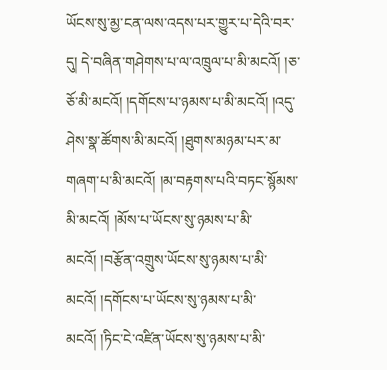ཡོངས་སུ་མྱ་ངན་ལས་འདས་པར་གྱུར་པ་དེའི་བར་དུ། དེ་བཞིན་གཤེགས་པ་ལ་འཁྲུལ་པ་མི་མངའོ། །ཅ་ཅོ་མི་མངའོ། །དགོངས་པ་ཉམས་པ་མི་མངའོ། །འདུ་ཤེས་སྣ་ཚོགས་མི་མངའོ། །ཐུགས་མཉམ་པར་མ་གཞག་པ་མི་མངའོ། །མ་བརྟགས་པའི་བཏང་སྙོམས་མི་མངའོ། །མོས་པ་ཡོངས་སུ་ཉམས་པ་མི་མངའོ། །བརྩོན་འགྲུས་ཡོངས་སུ་ཉམས་པ་མི་མངའོ། །དགོངས་པ་ཡོངས་སུ་ཉམས་པ་མི་མངའོ། །ཏིང་ངེ་འཛིན་ཡོངས་སུ་ཉམས་པ་མི་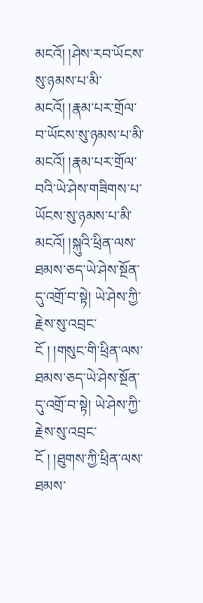མངའོ། །ཤེས་རབ་ཡོངས་སུ་ཉམས་པ་མི་མངའོ། །རྣམ་པར་གྲོལ་བ་ཡོངས་སུ་ཉམས་པ་མི་མངའོ། །རྣམ་པར་གྲོལ་བའི་ཡེ་ཤེས་གཟིགས་པ་ཡོངས་སུ་ཉམས་པ་མི་མངའོ། །སྐུའི་ཕྲིན་ལས་ཐམས་ཅད་ཡེ་ཤེས་སྔོན་དུ་འགྲོ་བ་སྟེ། ཡེ་ཤེས་ཀྱི་རྗེས་སུ་འབྲང་ངོ ། །གསུང་གི་ཕྲིན་ལས་ཐམས་ཅད་ཡེ་ཤེས་སྔོན་དུ་འགྲོ་བ་སྟེ། ཡེ་ཤེས་ཀྱི་རྗེས་སུ་འབྲང་ངོ ། །ཐུགས་ཀྱི་ཕྲིན་ལས་ཐམས་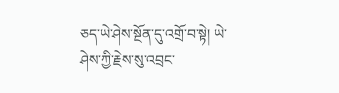ཅད་ཡེ་ཤེས་སྔོན་དུ་འགྲོ་བ་སྟེ། ཡེ་ཤེས་ཀྱི་རྗེས་སུ་འབྲང་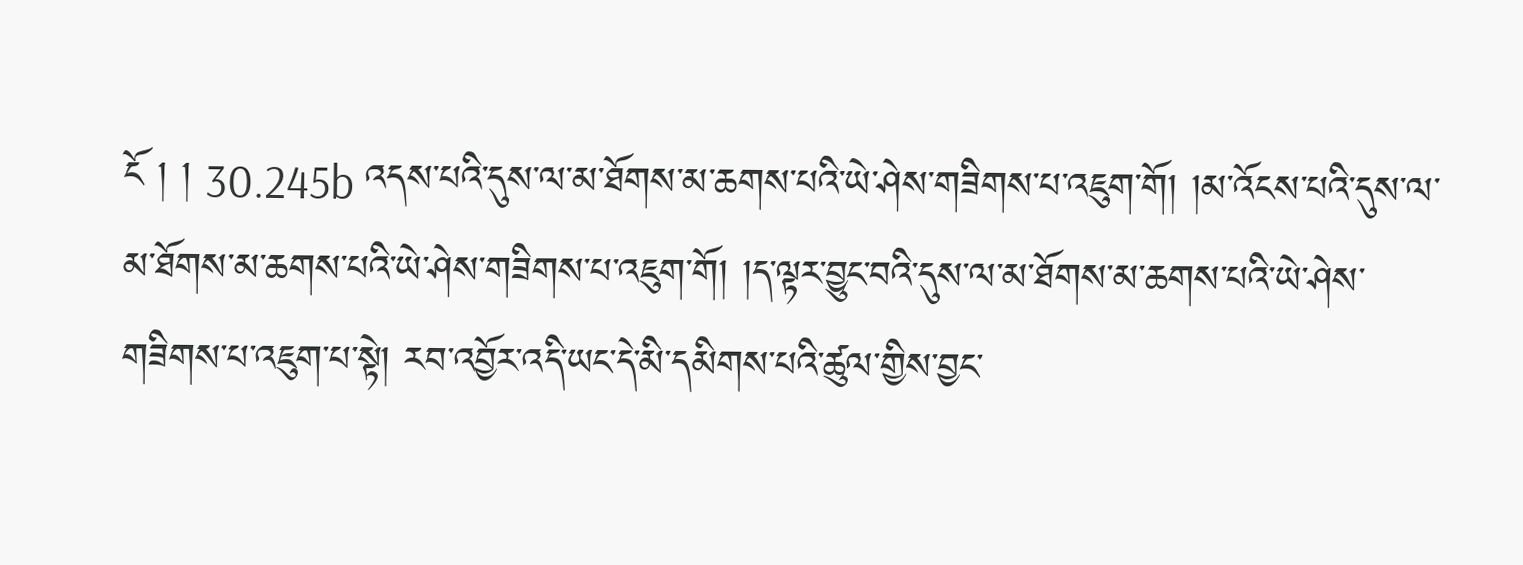ངོ ། ། 30.245b འདས་པའི་དུས་ལ་མ་ཐོགས་མ་ཆགས་པའི་ཡེ་ཤེས་གཟིགས་པ་འཇུག་གོ། །མ་འོངས་པའི་དུས་ལ་མ་ཐོགས་མ་ཆགས་པའི་ཡེ་ཤེས་གཟིགས་པ་འཇུག་གོ། །ད་ལྟར་བྱུང་བའི་དུས་ལ་མ་ཐོགས་མ་ཆགས་པའི་ཡེ་ཤེས་གཟིགས་པ་འཇུག་པ་སྟེ། རབ་འབྱོར་འདི་ཡང་དེ་མི་དམིགས་པའི་ཚུལ་གྱིས་བྱང་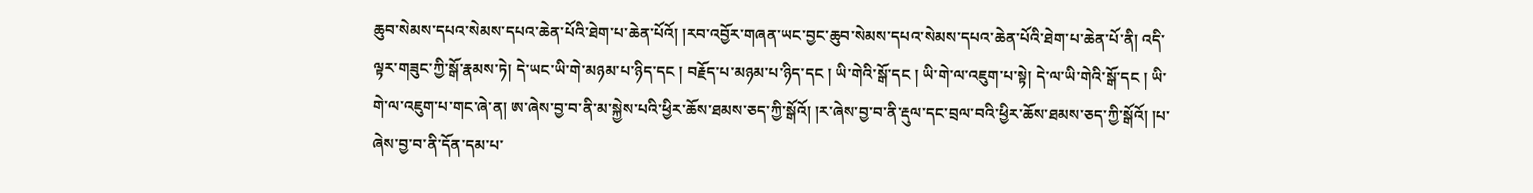ཆུབ་སེམས་དཔའ་སེམས་དཔའ་ཆེན་པོའི་ཐེག་པ་ཆེན་པོའོ། །རབ་འབྱོར་གཞན་ཡང་བྱང་ཆུབ་སེམས་དཔའ་སེམས་དཔའ་ཆེན་པོའི་ཐེག་པ་ཆེན་པོ་ནི། འདི་ལྟར་གཟུང་ཀྱི་སྒོ་རྣམས་ཏེ། དེ་ཡང་ཡི་གེ་མཉམ་པ་ཉིད་དང ། བརྗོད་པ་མཉམ་པ་ཉིད་དང ། ཡི་གེའི་སྒོ་དང ། ཡི་གེ་ལ་འཇུག་པ་སྟེ། དེ་ལ་ཡི་གེའི་སྒོ་དང ། ཡི་གེ་ལ་འཇུག་པ་གང་ཞེ་ན། ཨ་ཞེས་བྱ་བ་ནི་མ་སྐྱེས་པའི་ཕྱིར་ཆོས་ཐམས་ཅད་ཀྱི་སྒོའོ། །ར་ཞེས་བྱ་བ་ནི་རྡུལ་དང་བྲལ་བའི་ཕྱིར་ཆོས་ཐམས་ཅད་ཀྱི་སྒོའོ། །པ་ཞེས་བྱ་བ་ནི་དོན་དམ་པ་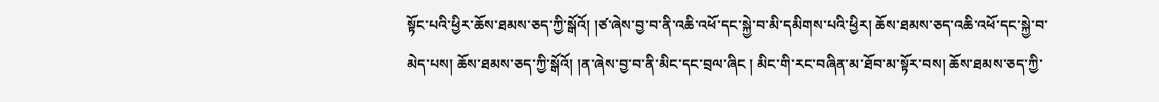སྟོང་པའི་ཕྱིར་ཆོས་ཐམས་ཅད་ཀྱི་སྒོའོ། །ཙ་ཞེས་བྱ་བ་ནི་འཆི་འཕོ་དང་སྐྱེ་བ་མི་དམིགས་པའི་ཕྱིར། ཆོས་ཐམས་ཅད་འཆི་འཕོ་དང་སྐྱེ་བ་མེད་པས། ཆོས་ཐམས་ཅད་ཀྱི་སྒོའོ། །ན་ཞེས་བྱ་བ་ནི་མིང་དང་བྲལ་ཞིང ། མིང་གི་རང་བཞིན་མ་ཐོབ་མ་སྟོར་བས། ཆོས་ཐམས་ཅད་ཀྱི་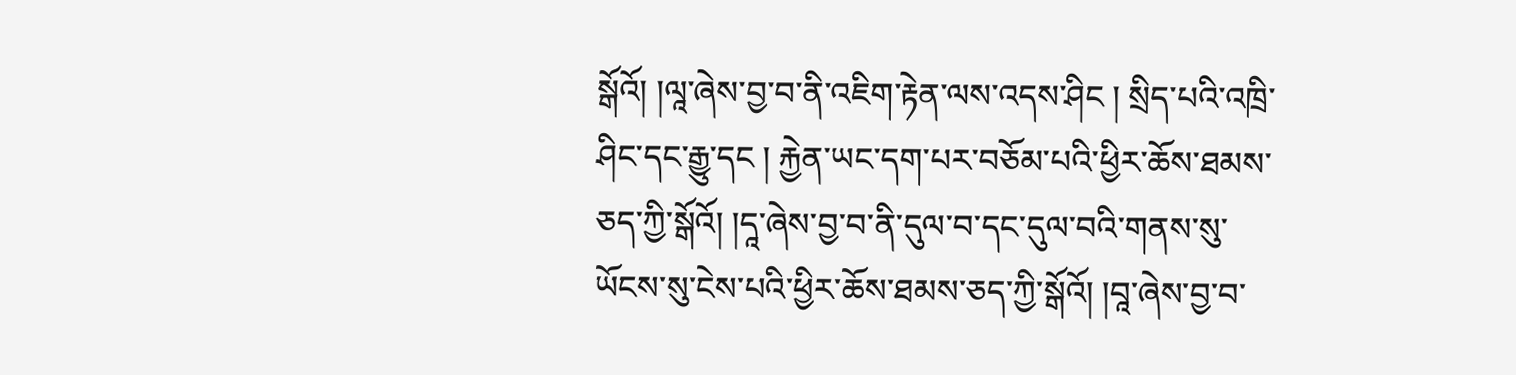སྒོའོ། །ལཱ་ཞེས་བྱ་བ་ནི་འཇིག་རྟེན་ལས་འདས་ཤིང ། སྲིད་པའི་འཁྲི་ཤིང་དང་རྒྱུ་དང ། རྐྱེན་ཡང་དག་པར་བཅོམ་པའི་ཕྱིར་ཆོས་ཐམས་ཅད་ཀྱི་སྒོའོ། །དཱ་ཞེས་བྱ་བ་ནི་དུལ་བ་དང་དུལ་བའི་གནས་སུ་ཡོངས་སུ་ངེས་པའི་ཕྱིར་ཆོས་ཐམས་ཅད་ཀྱི་སྒོའོ། །བཱ་ཞེས་བྱ་བ་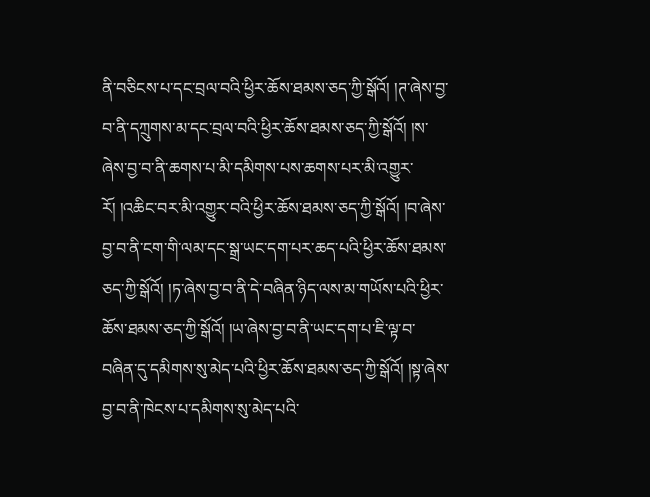ནི་བཅིངས་པ་དང་བྲལ་བའི་ཕྱིར་ཆོས་ཐམས་ཅད་ཀྱི་སྒོའོ། །ཊ་ཞེས་བྱ་བ་ནི་དཀྲུགས་མ་དང་བྲལ་བའི་ཕྱིར་ཆོས་ཐམས་ཅད་ཀྱི་སྒོའོ། །ས་ཞེས་བྱ་བ་ནི་ཆགས་པ་མི་དམིགས་པས་ཆགས་པར་མི་འགྱུར་རོ། །འཆིང་བར་མི་འགྱུར་བའི་ཕྱིར་ཆོས་ཐམས་ཅད་ཀྱི་སྒོའོ། །བ་ཞེས་བྱ་བ་ནི་ངག་གི་ལམ་དང་སྒྲ་ཡང་དག་པར་ཆད་པའི་ཕྱིར་ཆོས་ཐམས་ཅད་ཀྱི་སྒོའོ། །ཏ་ཞེས་བྱ་བ་ནི་དེ་བཞིན་ཉིད་ལས་མ་གཡོས་པའི་ཕྱིར་ཆོས་ཐམས་ཅད་ཀྱི་སྒོའོ། །ཡ་ཞེས་བྱ་བ་ནི་ཡང་དག་པ་ཇི་ལྟ་བ་བཞིན་དུ་དམིགས་སུ་མེད་པའི་ཕྱིར་ཆོས་ཐམས་ཅད་ཀྱི་སྒོའོ། །སྟ་ཞེས་བྱ་བ་ནི་ཁེངས་པ་དམིགས་སུ་མེད་པའི་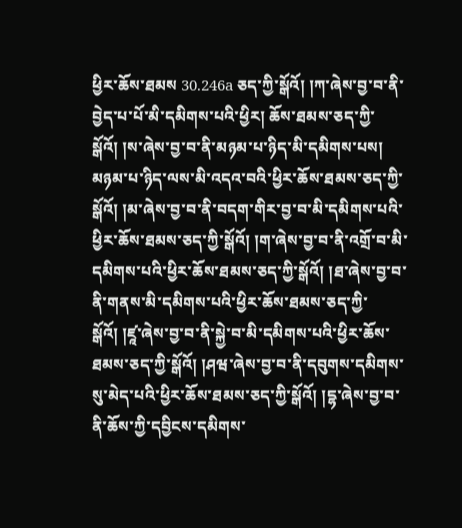ཕྱིར་ཆོས་ཐམས 30.246a ཅད་ཀྱི་སྒོའོ། །ཀ་ཞེས་བྱ་བ་ནི་བྱེད་པ་པོ་མི་དམིགས་པའི་ཕྱིར། ཆོས་ཐམས་ཅད་ཀྱི་སྒོའོ། །ས་ཞེས་བྱ་བ་ནི་མཉམ་པ་ཉིད་མི་དམིགས་པས། མཉམ་པ་ཉིད་ལས་མི་འདའ་བའི་ཕྱིར་ཆོས་ཐམས་ཅད་ཀྱི་སྒོའོ། །མ་ཞེས་བྱ་བ་ནི་བདག་གིར་བྱ་བ་མི་དམིགས་པའི་ཕྱིར་ཆོས་ཐམས་ཅད་ཀྱི་སྒོའོ། །ག་ཞེས་བྱ་བ་ནི་འགྲོ་བ་མི་དམིགས་པའི་ཕྱིར་ཆོས་ཐམས་ཅད་ཀྱི་སྒོའོ། །ཐ་ཞེས་བྱ་བ་ནི་གནས་མི་དམིགས་པའི་ཕྱིར་ཆོས་ཐམས་ཅད་ཀྱི་སྒོའོ། །ཛཱ་ཞེས་བྱ་བ་ནི་སྐྱེ་བ་མི་དམིགས་པའི་ཕྱིར་ཆོས་ཐམས་ཅད་ཀྱི་སྒོའོ། །ཤཝ་ཞེས་བྱ་བ་ནི་དབུགས་དམིགས་སུ་མེད་པའི་ཕྱིར་ཆོས་ཐམས་ཅད་ཀྱི་སྒོའོ། །དྷ་ཞེས་བྱ་བ་ནི་ཆོས་ཀྱི་དབྱིངས་དམིགས་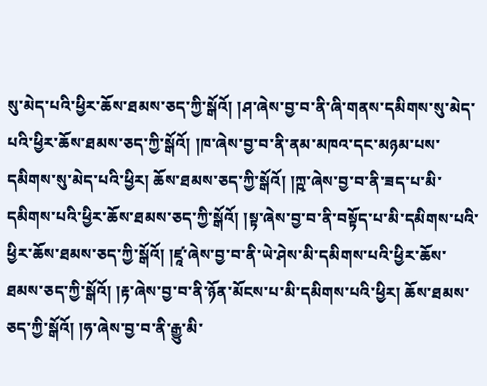སུ་མེད་པའི་ཕྱིར་ཆོས་ཐམས་ཅད་ཀྱི་སྒོའོ། །ཤ་ཞེས་བྱ་བ་ནི་ཞི་གནས་དམིགས་སུ་མེད་པའི་ཕྱིར་ཆོས་ཐམས་ཅད་ཀྱི་སྒོའོ། །ཁ་ཞེས་བྱ་བ་ནི་ནམ་མཁའ་དང་མཉམ་པས་དམིགས་སུ་མེད་པའི་ཕྱིར། ཆོས་ཐམས་ཅད་ཀྱི་སྒོའོ། །ཀྵ་ཞེས་བྱ་བ་ནི་ཟད་པ་མི་དམིགས་པའི་ཕྱིར་ཆོས་ཐམས་ཅད་ཀྱི་སྒོའོ། །སྟ་ཞེས་བྱ་བ་ནི་བསྟོད་པ་མི་དམིགས་པའི་ཕྱིར་ཆོས་ཐམས་ཅད་ཀྱི་སྒོའོ། །ཛཱ་ཞེས་བྱ་བ་ནི་ཡེ་ཤེས་མི་དམིགས་པའི་ཕྱིར་ཆོས་ཐམས་ཅད་ཀྱི་སྒོའོ། །རྟ་ཞེས་བྱ་བ་ནི་ཉོན་མོངས་པ་མི་དམིགས་པའི་ཕྱིར། ཆོས་ཐམས་ཅད་ཀྱི་སྒོའོ། །ཧ་ཞེས་བྱ་བ་ནི་རྒྱུ་མི་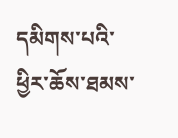དམིགས་པའི་ཕྱིར་ཆོས་ཐམས་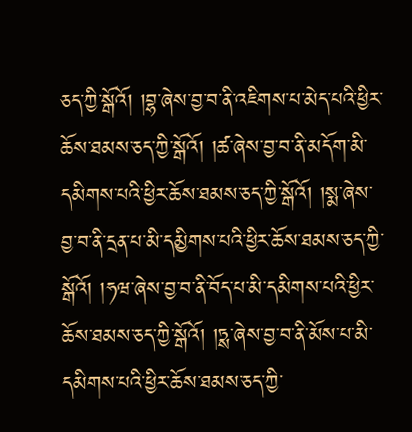ཅད་ཀྱི་སྒོའོ། །བྷ་ཞེས་བྱ་བ་ནི་འཇིགས་པ་མེད་པའི་ཕྱིར་ཆོས་ཐམས་ཅད་ཀྱི་སྒོའོ། །ཚ་ཞེས་བྱ་བ་ནི་མདོག་མི་དམིགས་པའི་ཕྱིར་ཆོས་ཐམས་ཅད་ཀྱི་སྒོའོ། །སྨ་ཞེས་བྱ་བ་ནི་དྲན་པ་མི་དམྱིགས་པའི་ཕྱིར་ཆོས་ཐམས་ཅད་ཀྱི་སྒོའོ། །ཧཝ་ཞེས་བྱ་བ་ནི་བོད་པ་མི་དམིགས་པའི་ཕྱིར་ཆོས་ཐམས་ཅད་ཀྱི་སྒོའོ། །ཏྶ་ཞེས་བྱ་བ་ནི་མོས་པ་མི་དམིགས་པའི་ཕྱིར་ཆོས་ཐམས་ཅད་ཀྱི་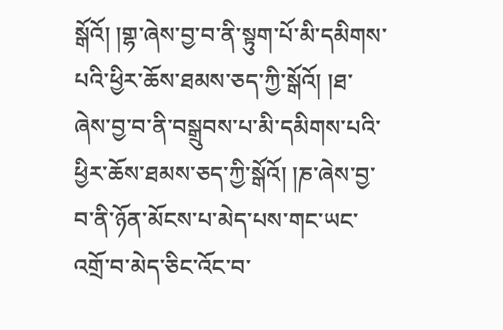སྒོའོ། །གྷ་ཞེས་བྱ་བ་ནི་སྟུག་པོ་མི་དམིགས་པའི་ཕྱིར་ཆོས་ཐམས་ཅད་ཀྱི་སྒོའོ། །ཐ་ཞེས་བྱ་བ་ནི་བསྒྲུབས་པ་མི་དམིགས་པའི་ཕྱིར་ཆོས་ཐམས་ཅད་ཀྱི་སྒོའོ། །ཎ་ཞེས་བྱ་བ་ནི་ཉོན་མོངས་པ་མེད་པས་གང་ཡང་འགྲོ་བ་མེད་ཅིང་འོང་བ་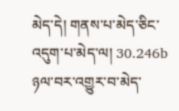མེད་དེ། གནས་པ་མེད་ཅིང་འདུག་པ་མེད་ལ། 30.246b ཉལ་བར་འགྱུར་བ་མེད་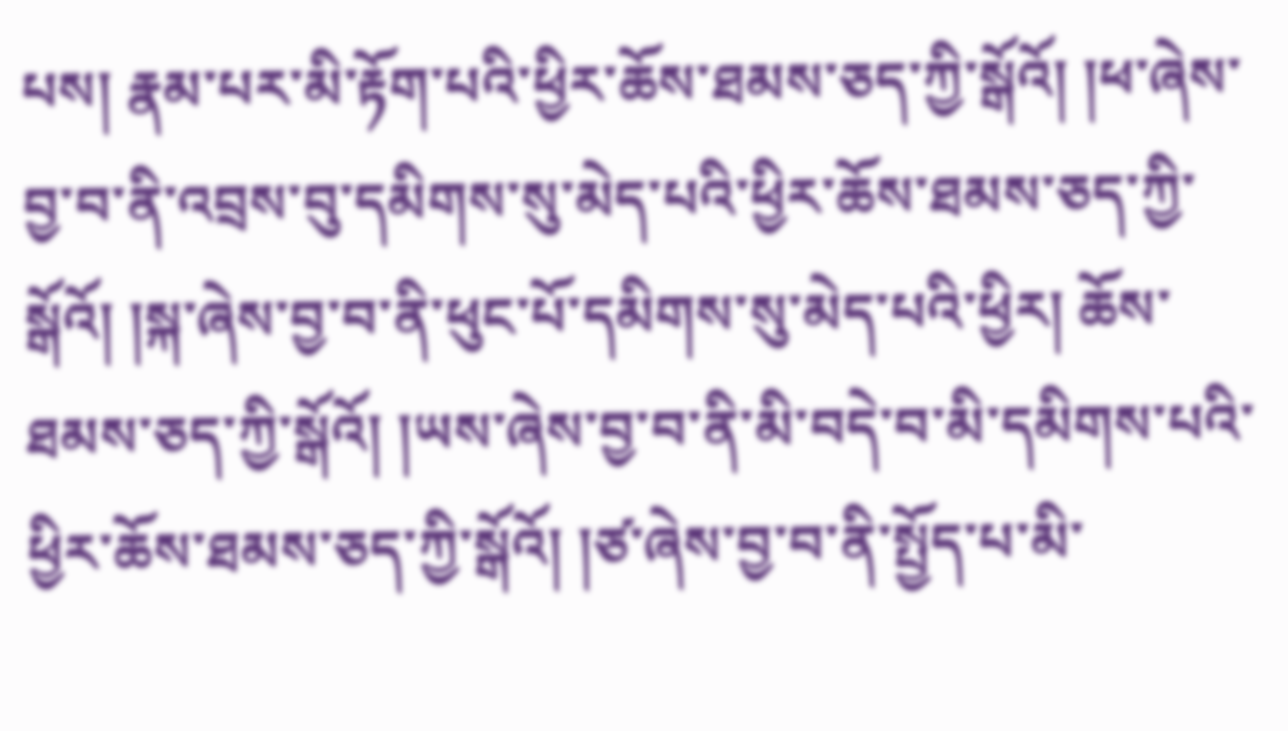པས། རྣམ་པར་མི་རྟོག་པའི་ཕྱིར་ཆོས་ཐམས་ཅད་ཀྱི་སྒོའོ། །ཕ་ཞེས་བྱ་བ་ནི་འབྲས་བུ་དམིགས་སུ་མེད་པའི་ཕྱིར་ཆོས་ཐམས་ཅད་ཀྱི་སྒོའོ། །སྐ་ཞེས་བྱ་བ་ནི་ཕུང་པོ་དམིགས་སུ་མེད་པའི་ཕྱིར། ཆོས་ཐམས་ཅད་ཀྱི་སྒོའོ། །ཡས་ཞེས་བྱ་བ་ནི་མི་བདེ་བ་མི་དམིགས་པའི་ཕྱིར་ཆོས་ཐམས་ཅད་ཀྱི་སྒོའོ། །ཙ་ཞེས་བྱ་བ་ནི་སྤྱོད་པ་མི་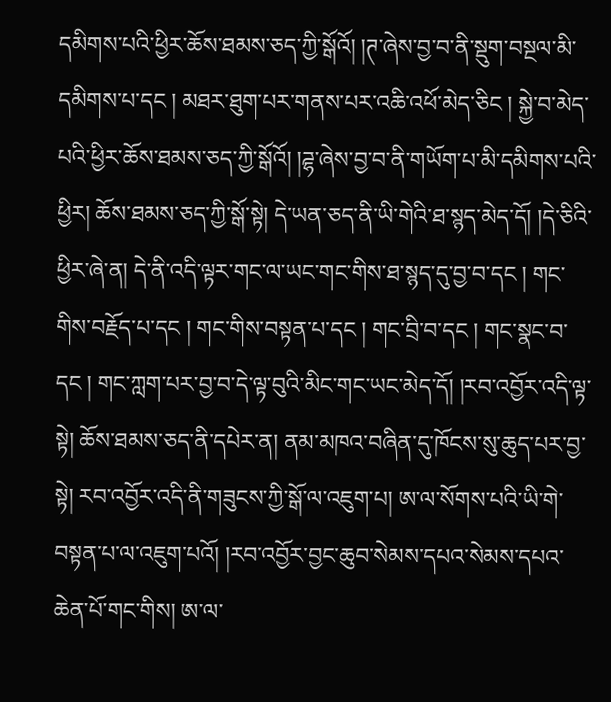དམིགས་པའི་ཕྱིར་ཆོས་ཐམས་ཅད་ཀྱི་སྒོའོ། །ཊ་ཞེས་བྱ་བ་ནི་སྡུག་བསྔལ་མི་དམིགས་པ་དང ། མཐར་ཐུག་པར་གནས་པར་འཆི་འཕོ་མེད་ཅིང ། སྐྱེ་བ་མེད་པའི་ཕྱིར་ཆོས་ཐམས་ཅད་ཀྱི་སྒོའོ། །ཌྷ་ཞེས་བྱ་བ་ནི་གཡོག་པ་མི་དམིགས་པའི་ཕྱིར། ཆོས་ཐམས་ཅད་ཀྱི་སྒོ་སྟེ། དེ་ཡན་ཅད་ནི་ཡི་གེའི་ཐ་སྙད་མེད་དོ། །དེ་ཅིའི་ཕྱིར་ཞེ་ན། དེ་ནི་འདི་ལྟར་གང་ལ་ཡང་གང་གིས་ཐ་སྙད་དུ་བྱ་བ་དང ། གང་གིས་བརྗོད་པ་དང ། གང་གིས་བསྟན་པ་དང ། གང་བྲི་བ་དང ། གང་སྣང་བ་དང ། གང་ཀླག་པར་བྱ་བ་དེ་ལྟ་བུའི་མིང་གང་ཡང་མེད་དོ། །རབ་འབྱོར་འདི་ལྟ་སྟེ། ཆོས་ཐམས་ཅད་ནི་དཔེར་ན། ནམ་མཁའ་བཞིན་དུ་ཁོངས་སུ་ཆུད་པར་བྱ་སྟེ། རབ་འབྱོར་འདི་ནི་གཟུངས་ཀྱི་སྒོ་ལ་འཇུག་པ། ཨ་ལ་སོགས་པའི་ཡི་གེ་བསྟན་པ་ལ་འཇུག་པའོ། །རབ་འབྱོར་བྱང་ཆུབ་སེམས་དཔའ་སེམས་དཔའ་ཆེན་པོ་གང་གིས། ཨ་ལ་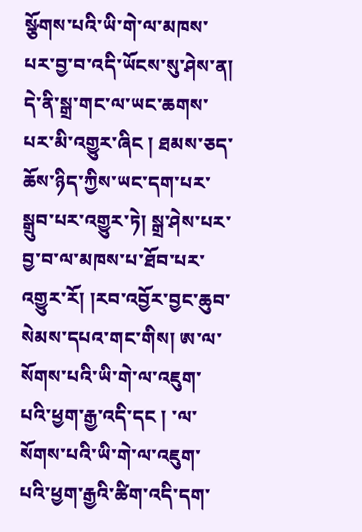སྩོགས་པའི་ཡི་གེ་ལ་མཁས་པར་བྱ་བ་འདི་ཡོངས་སུ་ཤེས་ན། དེ་ནི་སྒྲ་གང་ལ་ཡང་ཆགས་པར་མི་འགྱུར་ཞིང ། ཐམས་ཅད་ཆོས་ཉིད་ཀྱིས་ཡང་དག་པར་སྒྲུབ་པར་འགྱུར་ཏེ། སྒྲ་ཤེས་པར་བྱ་བ་ལ་མཁས་པ་ཐོབ་པར་འགྱུར་རོ། །རབ་འབྱོར་བྱང་ཆུབ་སེམས་དཔའ་གང་གིས། ཨ་ལ་སོགས་པའི་ཡི་གེ་ལ་འཇུག་པའི་ཕྱག་རྒྱ་འདི་དང ། ་ལ་སོགས་པའི་ཡི་གེ་ལ་འཇུག་པའི་ཕྱག་རྒྱའི་ཚིག་འདི་དག་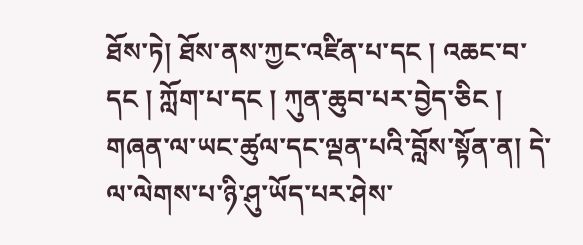ཐོས་ཏེ། ཐོས་ནས་ཀྱང་འཛིན་པ་དང ། འཆང་བ་དང ། ཀློག་པ་དང ། ཀུན་ཆུབ་པར་བྱེད་ཅིང ། གཞན་ལ་ཡང་ཚུལ་དང་ལྡན་པའི་བློས་སྟོན་ན། དེ་ལ་ལེགས་པ་ཉི་ཤུ་ཡོད་པར་ཤེས་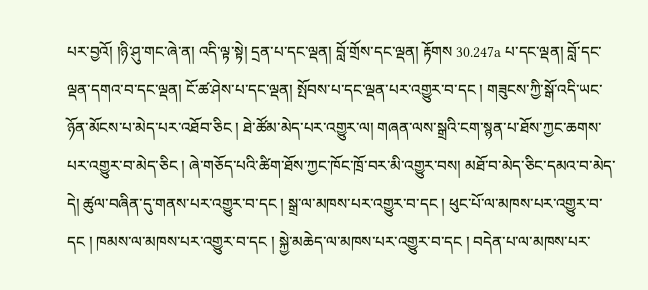པར་བྱའོ། །ཉི་ཤུ་གང་ཞེ་ན། འདི་ལྟ་སྟེ། དྲན་པ་དང་ལྡན། བློ་གྲོས་དང་ལྡན། རྟོགས 30.247a པ་དང་ལྡན། བློ་དང་ལྡན་དགའ་བ་དང་ལྡན། ངོ་ཚ་ཤེས་པ་དང་ལྡན། སྤོབས་པ་དང་ལྡན་པར་འགྱུར་བ་དང ། གཟུངས་ཀྱི་སྒོ་འདི་ཡང་ཉོན་མོངས་པ་མེད་པར་འཐོབ་ཅིང ། ཐེ་ཚོམ་མེད་པར་འགྱུར་ལ། གཞན་ལས་སྒྲའི་ངག་སྙན་པ་ཐོས་ཀྱང་ཆགས་པར་འགྱུར་བ་མེད་ཅིང ། ཞེ་གཅོད་པའི་ཚིག་ཐོས་ཀྱང་ཁོང་ཁྲོ་བར་མི་འགྱུར་བས། མཐོ་བ་མེད་ཅིང་དམའ་བ་མེད་དེ། ཚུལ་བཞིན་དུ་གནས་པར་འགྱུར་བ་དང ། སྒྲ་ལ་མཁས་པར་འགྱུར་བ་དང ། ཕུང་པོ་ལ་མཁས་པར་འགྱུར་བ་དང ། ཁམས་ལ་མཁས་པར་འགྱུར་བ་དང ། སྐྱེ་མཆེད་ལ་མཁས་པར་འགྱུར་བ་དང ། བདེན་པ་ལ་མཁས་པར་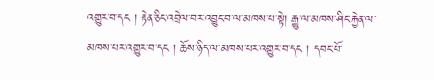འགྱུར་བ་དང ། རྟེན་ཅིང་འབྲེལ་བར་འབྱུང་བ་ལ་མཁས་པ་སྟེ། རྒྱུ་ལ་མཁས་ཤིང་རྐྱེན་ལ་མཁས་པར་འགྱུར་བ་དང ། ཆོས་ཉིད་ལ་མཁས་པར་འགྱུར་བ་དང ། དབང་པོ་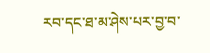རབ་དང་ཐ་མ་ཤེས་པར་བྱ་བ་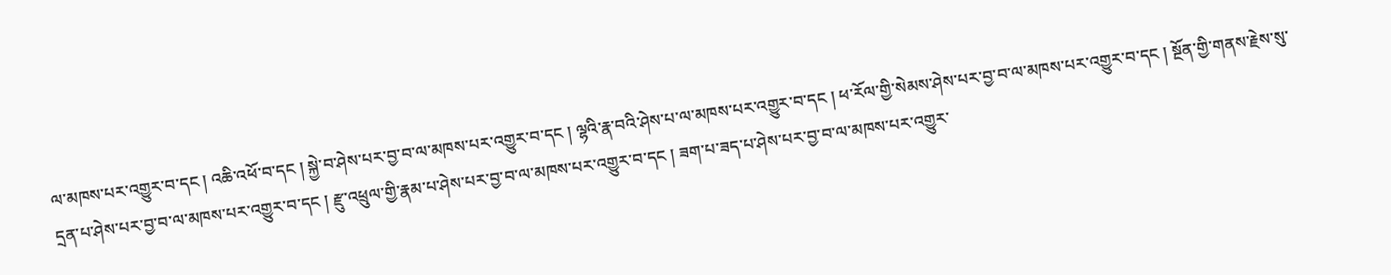ལ་མཁས་པར་འགྱུར་བ་དང ། འཆི་འཕོ་བ་དང ། སྐྱེ་བ་ཤེས་པར་བྱ་བ་ལ་མཁས་པར་འགྱུར་བ་དང ། ལྷའི་རྣ་བའི་ཤེས་པ་ལ་མཁས་པར་འགྱུར་བ་དང ། ཕ་རོལ་གྱི་སེམས་ཤེས་པར་བྱ་བ་ལ་མཁས་པར་འགྱུར་བ་དང ། སྔོན་གྱི་གནས་རྗེས་སུ་དྲན་པ་ཤེས་པར་བྱ་བ་ལ་མཁས་པར་འགྱུར་བ་དང ། རྫུ་འཕྲུལ་གྱི་རྣམ་པ་ཤེས་པར་བྱ་བ་ལ་མཁས་པར་འགྱུར་བ་དང ། ཟག་པ་ཟད་པ་ཤེས་པར་བྱ་བ་ལ་མཁས་པར་འགྱུར་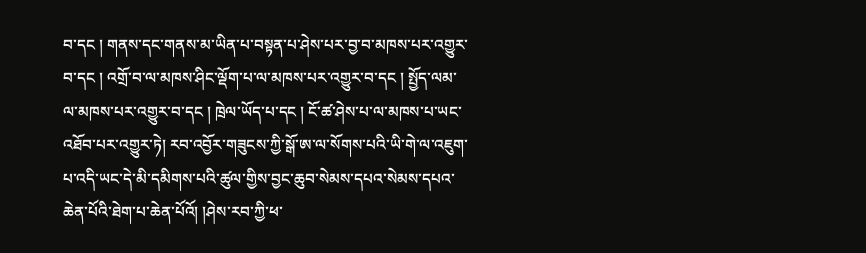བ་དང ། གནས་དང་གནས་མ་ཡིན་པ་བསྟན་པ་ཤེས་པར་བྱ་བ་མཁས་པར་འགྱུར་བ་དང ། འགྲོ་བ་ལ་མཁས་ཤིང་ལྡོག་པ་ལ་མཁས་པར་འགྱུར་བ་དང ། སྤྱོད་ལམ་ལ་མཁས་པར་འགྱུར་བ་དང ། ཁྲེལ་ཡོད་པ་དང ། ངོ་ཚ་ཤེས་པ་ལ་མཁས་པ་ཡང་འཐོབ་པར་འགྱུར་ཏེ། རབ་འབྱོར་གཟུངས་ཀྱི་སྒོ་ཨ་ལ་སོགས་པའི་ཡི་གེ་ལ་འཇུག་པ་འདི་ཡང་དེ་མི་དམིགས་པའི་ཚུལ་གྱིས་བྱང་ཆུབ་སེམས་དཔའ་སེམས་དཔའ་ཆེན་པོའི་ཐེག་པ་ཆེན་པོའོ། །ཤེས་རབ་ཀྱི་ཕ་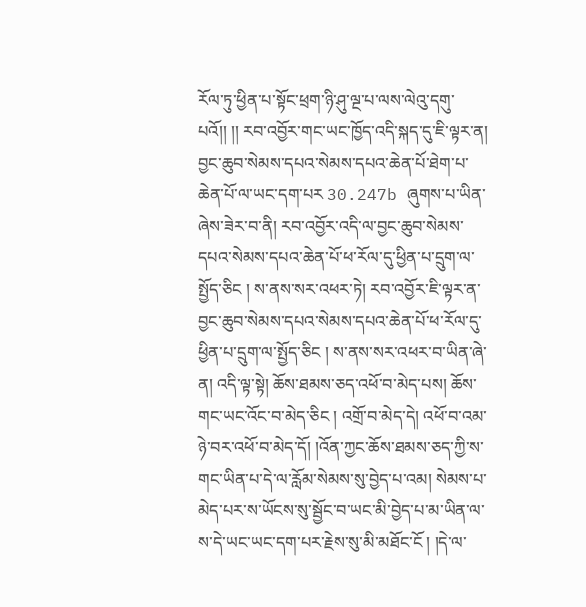རོལ་ཏུ་ཕྱིན་པ་སྟོང་ཕྲག་ཉི་ཤུ་ལྔ་པ་ལས་ལེའུ་དགུ་པའོ།། །། རབ་འབྱོར་གང་ཡང་ཁྱོད་འདི་སྐད་དུ་ཇི་ལྟར་ན། བྱང་ཆུབ་སེམས་དཔའ་སེམས་དཔའ་ཆེན་པོ་ཐེག་པ་ཆེན་པོ་ལ་ཡང་དག་པར 30.247b ཞུགས་པ་ཡིན་ཞེས་ཟེར་བ་ནི། རབ་འབྱོར་འདི་ལ་བྱང་ཆུབ་སེམས་དཔའ་སེམས་དཔའ་ཆེན་པོ་ཕ་རོལ་དུ་ཕྱིན་པ་དྲུག་ལ་སྤྱོད་ཅིང ། ས་ནས་སར་འཕར་ཏེ། རབ་འབྱོར་ཇི་ལྟར་ན་བྱང་ཆུབ་སེམས་དཔའ་སེམས་དཔའ་ཆེན་པོ་ཕ་རོལ་དུ་ཕྱིན་པ་དྲུག་ལ་སྤྱོད་ཅིང ། ས་ནས་སར་འཕར་བ་ཡིན་ཞེ་ན། འདི་ལྟ་སྟེ། ཆོས་ཐམས་ཅད་འཕོ་བ་མེད་པས། ཆོས་གང་ཡང་འོང་བ་མེད་ཅིང ། འགྲོ་བ་མེད་དེ། འཕོ་བ་འམ་ཉེ་བར་འཕོ་བ་མེད་དོ། །འོན་ཀྱང་ཆོས་ཐམས་ཅད་ཀྱི་ས་གང་ཡིན་པ་དེ་ལ་རློམ་སེམས་སུ་བྱེད་པ་འམ། སེམས་པ་མེད་པར་ས་ཡོངས་སུ་སྦྱོང་བ་ཡང་མི་བྱེད་པ་མ་ཡིན་ལ་ས་དེ་ཡང་ཡང་དག་པར་རྗེས་སུ་མི་མཐོང་ངོ ། །དེ་ལ་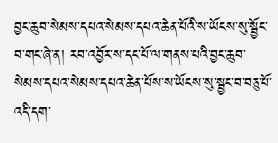བྱང་ཆུབ་སེམས་དཔའ་སེམས་དཔའ་ཆེན་པོའི་ས་ཡོངས་སུ་སྦྱོང་བ་གང་ཞེ་ན། རབ་འབྱོར་ས་དང་པོ་ལ་གནས་པའི་བྱང་ཆུབ་སེམས་དཔའ་སེམས་དཔའ་ཆེན་པོས་ས་ཡོངས་སུ་སྦྱང་བ་བཅུ་པོ་འདི་དག་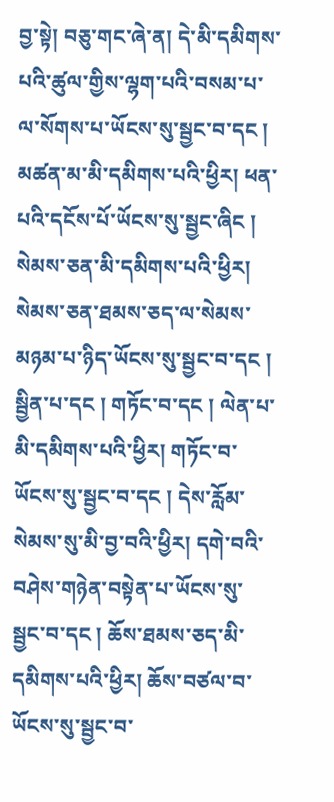བྱ་སྟེ། བཅུ་གང་ཞེ་ན། དེ་མི་དམིགས་པའི་ཚུལ་གྱིས་ལྷག་པའི་བསམ་པ་ལ་སོགས་པ་ཡོངས་སུ་སྦྱང་བ་དང ། མཚན་མ་མི་དམིགས་པའི་ཕྱིར། ཕན་པའི་དངོས་པོ་ཡོངས་སུ་སྦྱང་ཞིང ། སེམས་ཅན་མི་དམིགས་པའི་ཕྱིར། སེམས་ཅན་ཐམས་ཅད་ལ་སེམས་མཉམ་པ་ཉིད་ཡོངས་སུ་སྦྱང་བ་དང ། སྦྱིན་པ་དང ། གཏོང་བ་དང ། ལེན་པ་མི་དམིགས་པའི་ཕྱིར། གཏོང་བ་ཡོངས་སུ་སྦྱང་བ་དང ། དེས་རློམ་སེམས་སུ་མི་བྱ་བའི་ཕྱིར། དགེ་བའི་བཤེས་གཉེན་བསྟེན་པ་ཡོངས་སུ་སྦྱང་བ་དང ། ཆོས་ཐམས་ཅད་མི་དམིགས་པའི་ཕྱིར། ཆོས་བཙལ་བ་ཡོངས་སུ་སྦྱང་བ་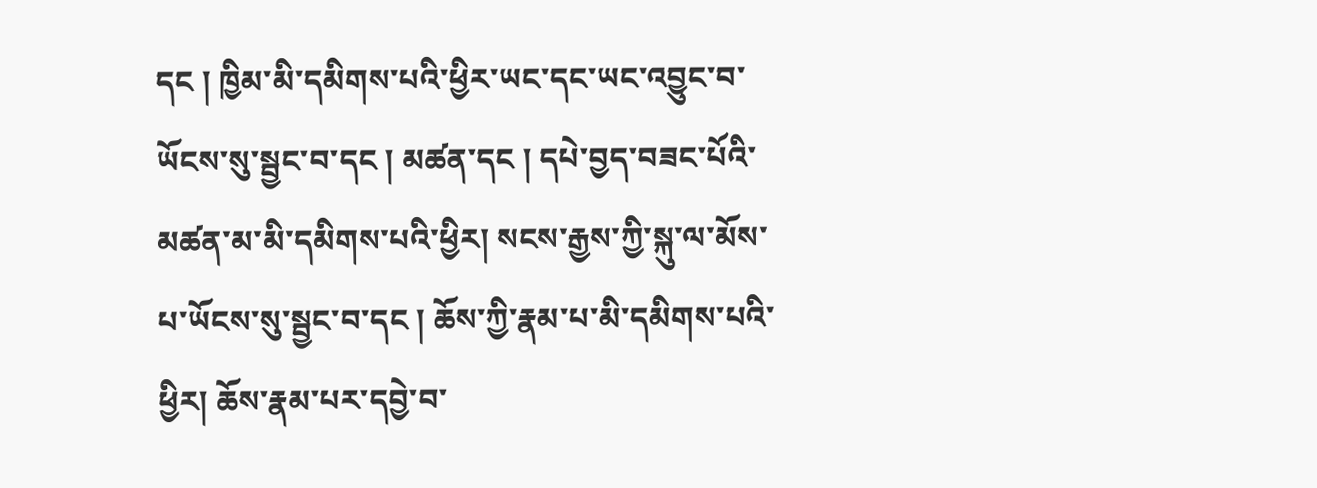དང ། ཁྱིམ་མི་དམིགས་པའི་ཕྱིར་ཡང་དང་ཡང་འབྱུང་བ་ཡོངས་སུ་སྦྱང་བ་དང ། མཚན་དང ། དཔེ་བྱད་བཟང་པོའི་མཚན་མ་མི་དམིགས་པའི་ཕྱིར། སངས་རྒྱས་ཀྱི་སྐུ་ལ་མོས་པ་ཡོངས་སུ་སྦྱང་བ་དང ། ཆོས་ཀྱི་རྣམ་པ་མི་དམིགས་པའི་ཕྱིར། ཆོས་རྣམ་པར་དབྱེ་བ་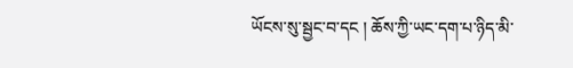ཡོངས་སུ་སྦྱང་བ་དང ། ཆོས་ཀྱི་ཡང་དག་པ་ཉིད་མི་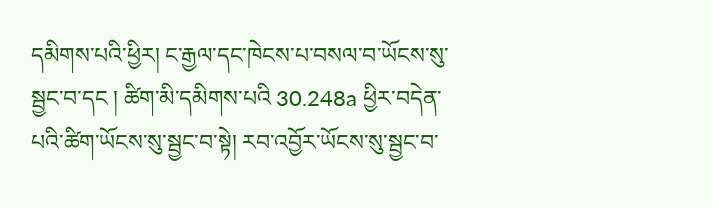དམིགས་པའི་ཕྱིར། ང་རྒྱལ་དང་ཁེངས་པ་བསལ་བ་ཡོངས་སུ་སྦྱང་བ་དང ། ཚིག་མི་དམིགས་པའི 30.248a ཕྱིར་བདེན་པའི་ཚིག་ཡོངས་སུ་སྦྱང་བ་སྟེ། རབ་འབྱོར་ཡོངས་སུ་སྦྱང་བ་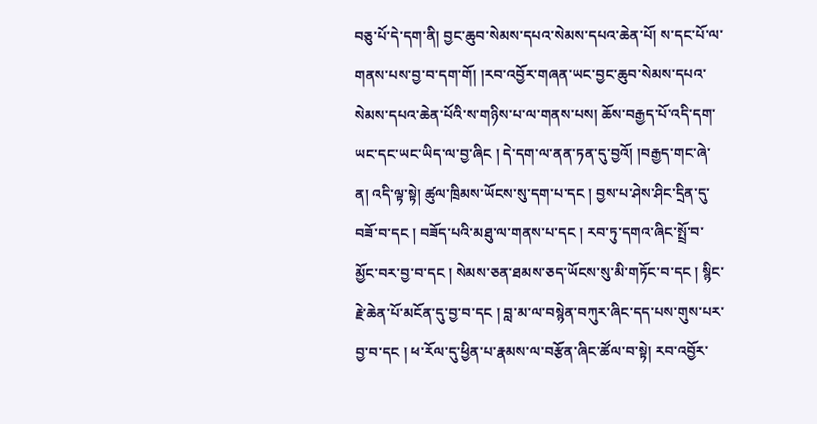བཅུ་པོ་དེ་དག་ནི། བྱང་ཆུབ་སེམས་དཔའ་སེམས་དཔའ་ཆེན་པོ། ས་དང་པོ་ལ་གནས་པས་བྱ་བ་དག་གོ། །རབ་འབྱོར་གཞན་ཡང་བྱང་ཆུབ་སེམས་དཔའ་སེམས་དཔའ་ཆེན་པོའི་ས་གཉིས་པ་ལ་གནས་པས། ཆོས་བརྒྱད་པོ་འདི་དག་ཡང་དང་ཡང་ཡིད་ལ་བྱ་ཞིང ། དེ་དག་ལ་ནན་ཏན་དུ་བྱའོ། །བརྒྱད་གང་ཞེ་ན། འདི་ལྟ་སྟེ། ཚུལ་ཁྲིམས་ཡོངས་སུ་དག་པ་དང ། བྱས་པ་ཤེས་ཤིང་དྲིན་དུ་བཟོ་བ་དང ། བཟོད་པའི་མཐུ་ལ་གནས་པ་དང ། རབ་ཏུ་དགའ་ཞིང་སྤྲོ་བ་མྱོང་བར་བྱ་བ་དང ། སེམས་ཅན་ཐམས་ཅད་ཡོངས་སུ་མི་གཏོང་བ་དང ། སྙིང་རྗེ་ཆེན་པོ་མངོན་དུ་བྱ་བ་དང ། བླ་མ་ལ་བསྙེན་བཀུར་ཞིང་དད་པས་གུས་པར་བྱ་བ་དང ། ཕ་རོལ་དུ་ཕྱིན་པ་རྣམས་ལ་བརྩོན་ཞིང་ཚོལ་བ་སྟེ། རབ་འབྱོར་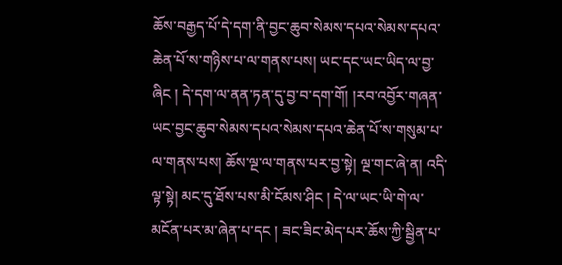ཆོས་བརྒྱད་པོ་དེ་དག་ནི་བྱང་ཆུབ་སེམས་དཔའ་སེམས་དཔའ་ཆེན་པོ་ས་གཉིས་པ་ལ་གནས་པས། ཡང་དང་ཡང་ཡིད་ལ་བྱ་ཞིང ། དེ་དག་ལ་ནན་ཏན་དུ་བྱ་བ་དག་གོ། །རབ་འབྱོར་གཞན་ཡང་བྱང་ཆུབ་སེམས་དཔའ་སེམས་དཔའ་ཆེན་པོ་ས་གསུམ་པ་ལ་གནས་པས། ཆོས་ལྔ་ལ་གནས་པར་བྱ་སྟེ། ལྔ་གང་ཞེ་ན། འདི་ལྟ་སྟེ། མང་དུ་ཐོས་པས་མི་ངོམས་ཤིང ། དེ་ལ་ཡང་ཡི་གེ་ལ་མངོན་པར་མ་ཞེན་པ་དང ། ཟང་ཟིང་མེད་པར་ཆོས་ཀྱི་སྦྱིན་པ་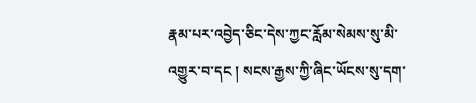རྣམ་པར་འབྱེད་ཅིང་དེས་ཀྱང་རློམ་སེམས་སུ་མི་འགྱུར་བ་དང ། སངས་རྒྱས་ཀྱི་ཞིང་ཡོངས་སུ་དག་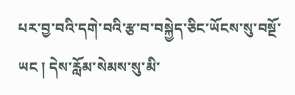པར་བྱ་བའི་དགེ་བའི་རྩ་བ་བསྐྱེད་ཅིང་ཡོངས་སུ་བསྔོ་ཡང ། དེས་རློམ་སེམས་སུ་མི་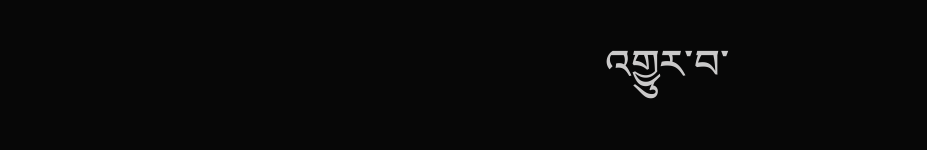འགྱུར་བ་